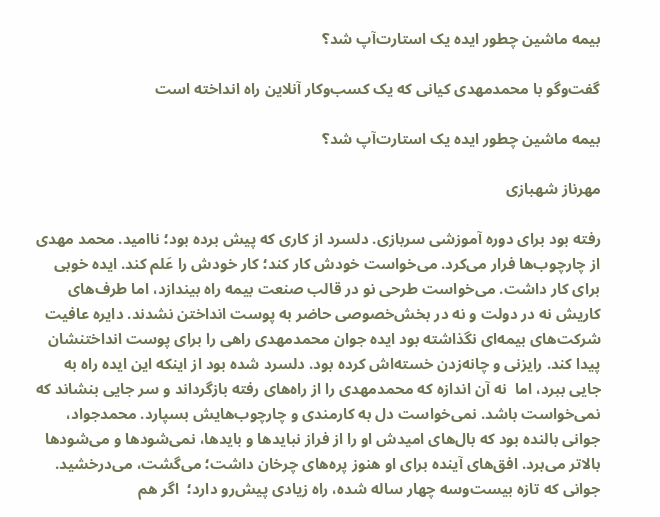بیمه ماشین چطور ایده یک استارت‌آپ شد؟

گفت‌وگو با محمدمهدی کیانی که یک کسب‌وکار آنلاین راه انداخته است

بیمه ماشین چطور ایده یک استارت‌آپ شد؟

مهرناز شهبازی

رفته بود برای دوره آموزشی سربازی. دلسرد از کاری که پیش برده بود؛ ناامید. محمد مهدی از چارچوب‌ها فرار می‌کرد. می‌خواست خودش کار کند؛ کار خودش را عَلم کند. ایده خوبی برای کار داشت. می‌خواست طرحی نو در قالب صنعت بیمه راه بیندازد، اما طرف‌های کاریش نه در دولت و نه در بخش‌خصوصی حاضر به پوست ‌انداختن نشدند. دایره عافیت شرکت‌های بیمه‌ای نگذاشته بود ایده جوان محمدمهدی راهی را برای پوست انداختنشان پیدا کند. رایزنی و چانه‌زدن خسته‌اش کرده بود. دلسرد شده بود از اینکه این ایده راه به جایی ببرد، اما  نه آن اندازه که محمدمهدی را از راه‌های رفته بازگرداند و سر جایی بنشاند که نمی‌خواست باشد. نمی‌خواست دل به کارمندی و چارچوب‌هایش بسپارد. محمدجواد، جوانی بالنده بود که بال‌های امیدش او را از فراز نبایدها و بایدها، نمی‌شودها و می‌شودها بالاتر می‌برد. افق‌های آینده برای او هنوز پره‌های چرخان داشت؛ می‌گشت، می‌درخشید. جوانی که تازه بیست‌وسه چهار ساله شده، راه زیادی پیش‌رو دارد؛  اگر هم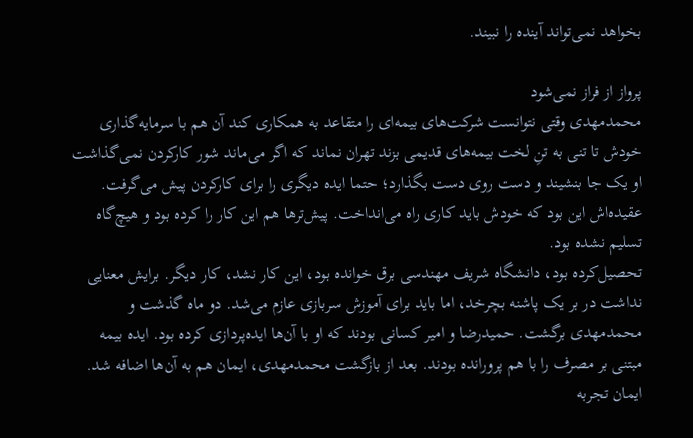بخواهد نمی‌تواند آینده را نبیند.

پرواز از فراز نمی‌شود
محمدمهدی وقتی نتوانست شرکت‌های بیمه‌ای را متقاعد به همکاری کند آن هم با سرمایه‌گذاری خودش تا تنی به تنِ لخت بیمه‌های قدیمی بزند تهران نماند که اگر می‌ماند شور کارکردن نمی‌گذاشت او یک جا بنشیند و دست روی دست بگذارد؛ حتما ایده دیگری را برای کارکردن پیش می‌گرفت. عقیده‌اش این بود که خودش باید کاری راه می‌انداخت. پیش‌ترها هم این کار را کرده بود و هیچ‌گاه تسلیم نشده بود.
تحصیل‌کرده بود، دانشگاه شریف مهندسی برق خوانده بود، این کار نشد، کار دیگر. برایش معنایی نداشت در بر یک پاشنه بچرخد، اما باید برای آموزش سربازی عازم می‌شد. دو ماه گذشت و محمدمهدی برگشت. حمیدرضا و امیر کسانی بودند که او با آن‌ها ایده‌پردازی کرده بود. ایده بیمه مبتنی بر مصرف را با هم پرورانده بودند. بعد از بازگشت محمدمهدی، ایمان هم به آن‌ها اضافه شد. ایمان تجربه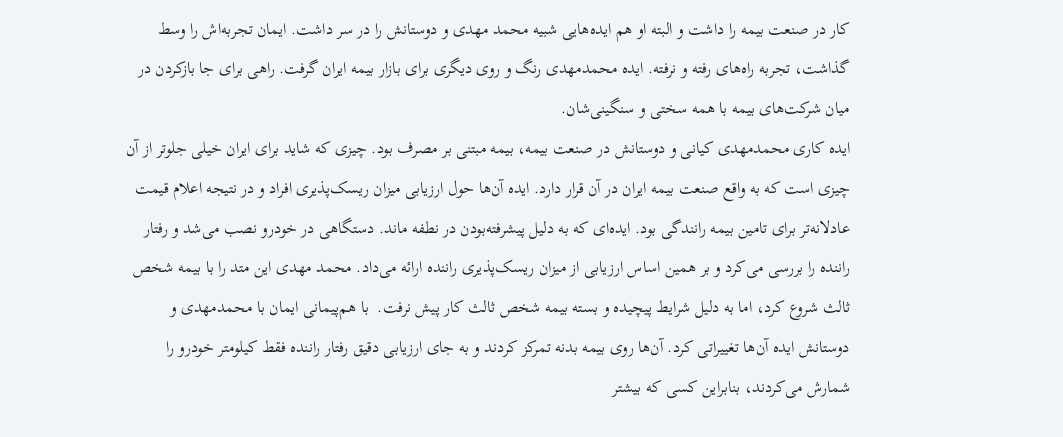کار در صنعت بیمه را داشت و البته او هم ایده‌هایی شبیه محمد مهدی و دوستانش را در سر داشت. ایمان تجربه‌اش را وسط گذاشت، تجربه راه‌های رفته و نرفته. ایده محمدمهدی رنگ و روی دیگری برای بازار بیمه ایران گرفت. راهی برای جا بازکردن در میان شرکت‌های بیمه با همه سختی و سنگینی‌شان.
ایده کاری محمدمهدی کیانی و دوستانش در صنعت بیمه، بیمه مبتنی بر مصرف بود. چیزی که شاید برای ایران خیلی جلوتر از آن چیزی است که به واقع صنعت بیمه ایران در آن قرار دارد. ایده آن‌ها حول ارزیابی میزان ریسک‌پذیری افراد و در نتیجه اعلام قیمت عادلانه‌تر برای تامین بیمه رانندگی بود. ایده‌ای که به دلیل پیشرفته‌بودن در نطفه ماند. دستگاهی در خودرو نصب می‌شد و رفتار راننده را بررسی می‌کرد و بر همین اساس ارزیابی از میزان ریسک‌پذیری راننده ارائه می‌داد. محمد مهدی این متد را با بیمه شخص ثالث شروع کرد، اما به دلیل شرایط پیچیده و بسته بیمه شخص ثالث کار پیش نرفت.  با هم‌پیمانی ایمان با محمدمهدی و دوستانش ایده آن‌ها تغییراتی کرد. آن‌ها روی بیمه بدنه تمرکز کردند و به جای ارزیابی دقیق رفتار راننده فقط کیلومتر خودرو را شمارش می‌کردند، بنابراین کسی که بیشتر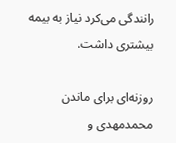رانندگی می‌کرد نیاز به بیمه بیشتری داشت.

روزنه‌ای برای ماندن
محمدمهدی و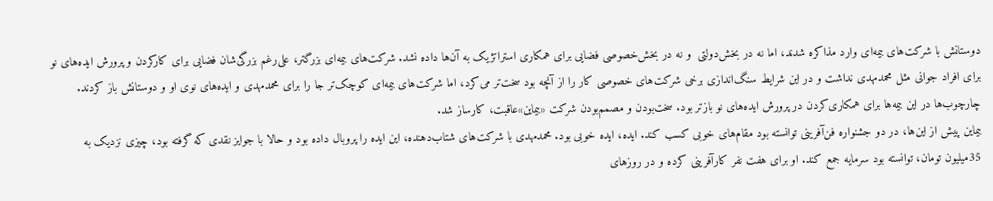دوستانش با شرکت‌های بیمه‌ای وارد مذاکره شدند، اما نه در بخش‌دولتی  و نه در بخش‌خصوصی فضایی برای همکاری استراتژیک به آن‌ها داده نشد. شرکت‌های بیمه‌ای بزرگتر، علی‌رغم بزرگی‌شان فضایی برای کارکردن و پرورش ایده‌های نو برای افراد جوانی مثل محمدمهدی نداشت و در این شرایط سنگ‌اندازی برخی شرکت‌های خصوصی کار را از آنچه بود سخت‌تر می‌کرد، اما شرکت‌های بیمه‌ای کوچک‌تر جا را برای محمدمهدی و ایده‌های نوی او و دوستانش باز کردند. چارچوب‌ها در این بیمه‌ها برای همکاری‌کردن در پرورش ایده‌های نو بازتر بود. سخت‌بودن و مصمم‌بودن شرکت «بیماین»عاقبت، کارساز شد.
بیماین پیش از این‌ها، در دو جشنواره فن‌آفرینی توانسته بود مقام‌های خوبی کسب کند. ایده، ایده خوبی بود. محمدمهدی با شرکت‌های شتاب‌دهنده، این ایده را پروبال داده بود و حالا با جوایز نقدی که گرفته بود، چیزی نزدیک به 35میلیون تومان، توانسته بود سرمایه جمع کند. او برای هفت نفر کارآفرینی کرده و در روزهای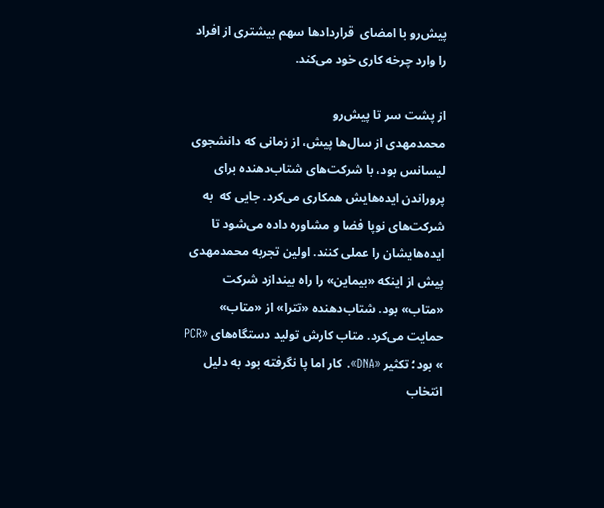پیش‌رو با امضای  قراردادها سهم بیشتری از افراد را وارد چرخه کاری خود می‌کند.

از پشت سر تا پیش‌رو
محمدمهدی از سال‌ها پیش، از زمانی که دانشجوی لیسانس بود، با شرکت‌های شتاب‌دهنده برای پروراندن ایده‌هایش همکاری می‌کرد. جایی که  به شرکت‌های نوپا فضا و مشاوره داده می‌شود تا ایده‌هایشان را عملی کنند. اولین تجربه محمدمهدی پیش از اینکه «بیماین» را راه بیندازد شرکت «متاب» بود. شتاب‌دهنده «تترا» از «متاب» حمایت می‌کرد. متاب کارش تولید دستگاه‌های «PCR » بود؛ تکثیر «DNA». کار اما پا نگرفته بود به دلیل انتخاب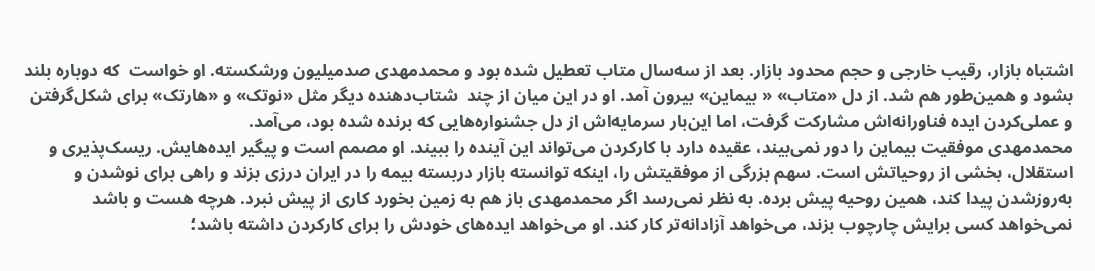اشتباه بازار، رقیب خارجی و حجم محدود بازار. بعد از سه‌سال متاب تعطیل شده بود و محمدمهدی صدمیلیون ورشکسته. او خواست  که دوباره بلند بشود و همین‌طور هم شد. از دل «متاب» « بیماین» بیرون آمد. او در این میان از چند  شتاب‌دهنده دیگر مثل «نوتک» و «هارتک» برای شکل‌گرفتن و عملی‌کردن ایده فناورانه‌اش مشارکت گرفت، اما این‌بار سرمایه‌اش از دل جشنواره‌هایی که برنده شده بود، می‌آمد.
محمدمهدی موفقیت بیماین را دور نمی‌بیند، عقیده دارد با کارکردن می‌تواند این آینده را ببیند. او مصمم است و پیگیر ایده‌هایش. ریسک‌پذیری و استقلال، بخشی از روحیاتش است. سهم بزرگی از موفقیتش را، اینکه توانسته بازار دربسته بیمه را در ایران درزی بزند و راهی برای نوشدن و به‌روزشدن پیدا کند، همین روحیه پیش برده. به نظر نمی‌رسد اگر محمدمهدی باز هم به زمین بخورد کاری از پیش نبرد. هرچه هست و باشد نمی‌خواهد کسی برایش چارچوب بزند، می‌خواهد آزادانه‌تر کار کند. او می‌خواهد ایده‌های خودش را برای کارکردن داشته باشد؛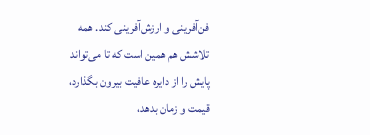فن‌آفرینی و ارزش‌آفرینی کند. همه تلاشش هم همین است که تا می‌تواند پایش را از دایره عافیت بیرون بگذارد، قیمت و زمان بدهد،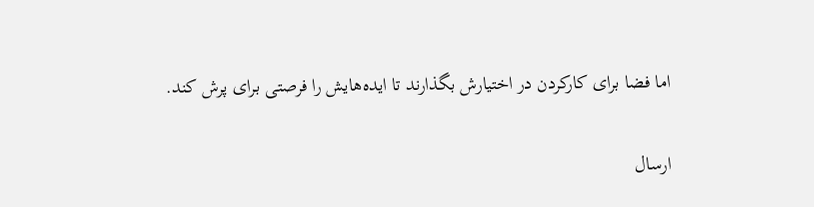اما فضا برای کارکردن در اختیارش بگذارند تا ایده‌هایش را فرصتی برای پرش کند.

ارسال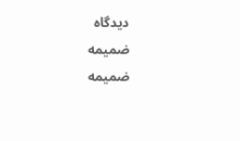دیدگاه
ضمیمه
ضمیمه